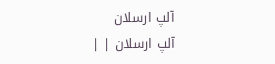آلپ ارسلان
آلپ ارسلان | |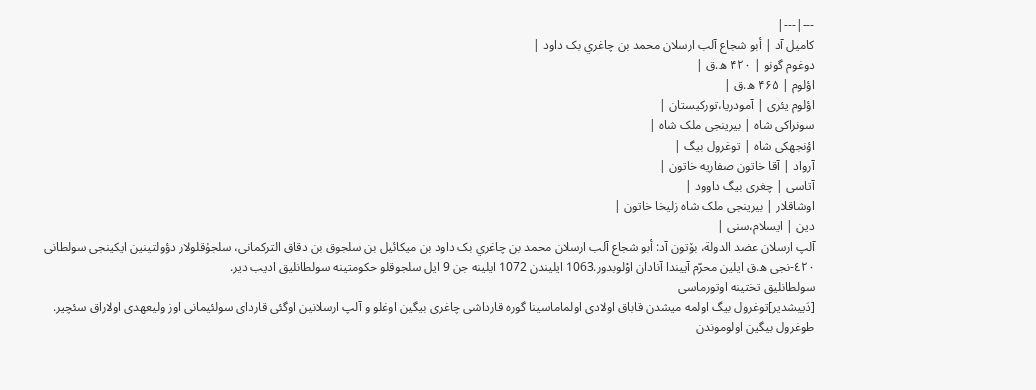---|---|
کامیل آد | أبو شجاع آلب ارسلان محمد بن چاغري بک داود |
دوغوم گونو | ۴۲۰ ه.ق |
اؤلوم | ۴۶۵ ه.ق |
اؤلوم یئری | آمودریا،تورکیستان |
سونراکی شاه | بیرینجی ملک شاه |
اؤنجهکی شاه | توغرول بیگ |
آرواد | آقا خاتون صفاریه خاتون |
آتاسی | چغری بیگ داوود |
اوشاقلار | بیرینجی ملک شاه زلیخا خاتون |
دین | ایسلام،سنی |
آلپ ارسلان عضد الدولة، بۆتون آد: أبو شجاع آلب ارسلان محمد بن چاغري بک داود بن ميكائيل بن سلجوق بن دقاق التركمانی، سلجۇقلولار دؤولتینین ایکینجی سولطانی ٤٢٠-نجی ه.ق ایلین محرّم آییندا آنادان اوْلوبدور.1063 ایلیندن 1072 ایلینه جن 9 ایل سلجوقلو حکومتینه سولطانلیق ادیب دیر.
سولطانلیق تختینه اوتورماسی
[دَییشدیر]توغرول بیگ اولمه میشدن قاباق اولادی اولماماسینا گوره قارداشی چاغری بیگین اوغلو و آلپ ارسلانین اوگئی قاردای سولئیمانی اوز ولیعهدی اولاراق سئچیر. طوغرول بیگین اولوموندن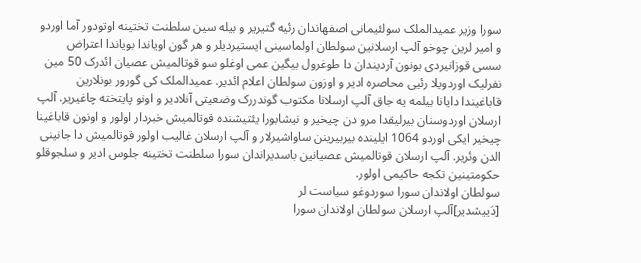سورا وزیر عمیدالملک سولئیمانی اصفهاندان رئیه گتیریر و بیله سین سلطنت تختینه اوتودور آما اوردو و امیر لرین چوخو آلپ ارسلانین سولطان اولماسینی ایستیردیلر و هر گون اویاندا بویاندا اعتراض سسی قوزانیردی بونون آردیندان دا طوغرول بیگین عمی اوغلو سو قوتالمیش عصیان ائدرک 50 مین نفرلیک اوردویلا رئیی محاصره ادیر و اوزون سولطان اعلام ائدیر. عمیدالملک کی گورور بونلارین قاباغیندا دایانا بیلمه یه جاق آلپ ارسلانا مکتوب گوندررک وضعیتی آنلادیر و اونو پایتخته چاغیریر. آلپ ارسلان اوردوسنان بیرلیقدا مرو دن چیخیر و نیشابورا یئتیشنده قوتالمیش خبردار اولور و اونون قاباغینا چیخیر ایکی اوردو 1064 ایلینده بیربیرینن ساواشیرلار و آلپ ارسلان غالیب اولور قوتالمیش دا جانینی الدن وئریر. آلپ ارسلان قوتالمیش عصیانین باسدیراندان سورا سلطنت تختینه جلوس ادیر و سلجوقلو حکومتینین تکجه حاکیمی اولور.
سولطان اولاندان سورا سوردوغو سیاست لر
[دَییشدیر]آلپ ارسلان سولطان اولاندان سورا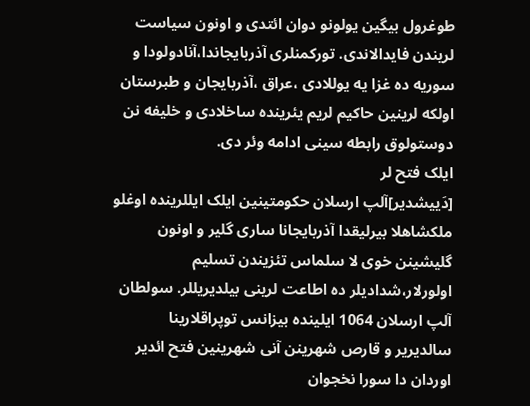طوغرول بیگین یولونو دوان ائتدی و اونون سیاست لریندن فایدالاندی. تورکمنلری آذربایجاندا،آنادولودا و سوریه ده غزا یه یوللادی ،عراق ،آذربایجان و طبرستان اولکه لرینین حاکیم لریم یئرینده ساخلادی و خلیفه نن دوستولوق رابطه سینی ادامه وئر دی.
ایلک فتح لر
[دَییشدیر]آلپ ارسلان حکومتینین ایلک ایللرینده اوغلو ملکشاهلا بیرلیقدا آذربایجانا ساری گلیر و اونون گلیشینن خوی لا سلماس تئزیندن تسلیم اولورلار،شدادیلر ده اطاعت لرینی بیلدیریللر. سولطان آلپ ارسلان 1064 ایلینده بیزانس توپراقلارینا سالدیریر و قارص شهرینن آنی شهرینین فتح ائدیر اوردان دا سورا نخجوان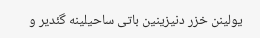یولینن خزر دنیزینین باتی ساحیلینه گئدیر و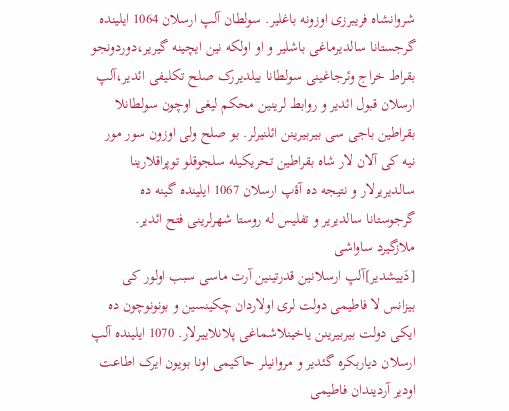شروانشاه فریبرزی اوزونه باغلیر. سولطان آلپ ارسلان 1064 ایلینده گرجستانا سالدیرماغی باشلیر و او اولکه نین ایچینه گیریر،دوردونجو بقراط خراج وئرجاغینی سولطانا بیلدیررک صلح تکلیفی ائدیر،آلپ ارسلان قبول ائدیر و روابط لرینین محکم لیغی اوچون سولطانلا بقراطین باجی سی بیربیرینن ائلنیرلر. بو صلح ولی اوزون سور مور نیه کی آلان لار شاه بقراطین تحریکیله سلجوقلو توپراقلارینا سالدیریرلار و نتیجه ده آۀپ ارسلان 1067 ایلینده گینه ده گرجوستانا سالدیریر و تفلیس له روستا شهرلرینی فتح ائدیر.
ملازگیرد ساواشی
[دَییشدیر]آلپ ارسلانین قدرتینین آرت ماسی سبب اولور کی بیزانس لا فاطیمی دولت لری اولاردان چکینسین و بونونوچون ده ایکی دولت بیربیرینن یاخینلاشماغی پلانلاییرلار. 1070 ایلینده آلپ ارسلان دیاربکره گئدیر و مروانیلر حاکیمی اونا بویون ایرک اطاعت اودیر آردیندان فاطیمی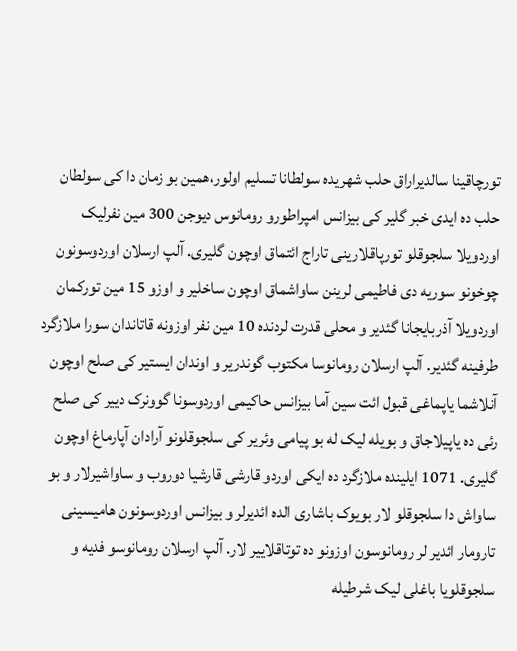تورچاقینا سالدیراراق حلب شهریده سولطانا تسلیم اولور،همین بو زمان دا کی سولطان حلب ده ایدی خبر گلیر کی بیزانس امپراطورو رومانوس دیوجن 300 مین نفرلیک اوردویلا سلجوقلو تورپاقلارینی تاراج ائتماق اوچون گلیری. آلپ ارسلان اوردوسونون چوخونو سوریه دی فاطیمی لرینن ساواشماق اوچون ساخلیر و اوزو 15 مین تورکمان اوردویلا آذربایجانا گئدیر و محلی قدرت لردنده 10 مین نفر اوزونه قاتاندان سورا ملازگرد طرفینه گئدیر. آلپ ارسلان رومانوسا مکتوب گوندریر و اوندان ایستیر کی صلح اوچون آنلاشما یاپماغی قبول ائت سین آما بیزانس حاکیمی اوردوسونا گوونرک دییر کی صلح رئی ده یاپیلاجاق و بویله لیک له بو پیامی وئریر کی سلجوقلونو آرادان آپارماغ اوچون گلیری. 1071 ایلینده ملازگرد ده ایکی اوردو قارشی قارشیا دوروب و ساواشیرلار و بو ساواش دا سلجوقلو لار بویوک باشاری الده ائدیرلر و بیزانس اوردوسونون هامیسینی تارومار ائدیر لر رومانوسون اوزونو ده توتاقلاییر لار. آلپ ارسلان رومانوسو فدیه و سلجوقلویا باغلی لیک شرطیله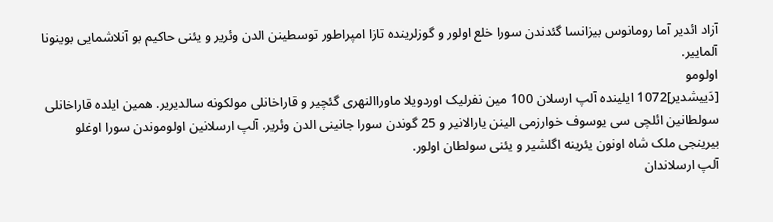آزاد ائدیر آما رومانوس بیزانسا گئدندن سورا خلع اولور و گوزلرینده تازا امپراطور توسطینن الدن وئریر و یئنی حاکیم بو آنلاشمایی بوینونا آلماییر.
اولومو
[دَییشدیر]1072 ایلینده آلپ ارسلان 100 مین نفرلیک اوردویلا ماوراالنهری گئچیر و قاراخانلی مولکونه سالدیریر. همین ایلده قاراخانلی سولطانین ائلچی سی یوسوف خوارزمی الینن یارالانیر و 25 گوندن سورا جانینی الدن وئریر. آلپ ارسلانین اولوموندن سورا اوغلو بیرینجی ملک شاه اونون یئرینه اگلشیر و یئنی سولطان اولور.
آلپ ارسلاندان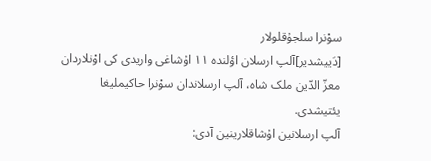سوْنرا سلجۇقلولار
[دَییشدیر]آلپ ارسلان اؤلنده ١١ اۇشاغی واریدی کی اوْنلاردان معزّ الدّین ملک شاه، آلپ ارسلاندان سوْنرا حاکیملیغا یئتیشدی.
آلپ ارسلانین اۇشاقلارینین آدی: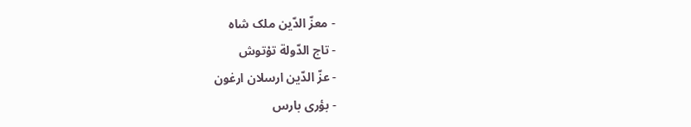- معزّ الدّین ملک شاه
- تاج الدّولة تۇتوش
- عزّ الدّین ارسلان ارغون
- بؤری بارس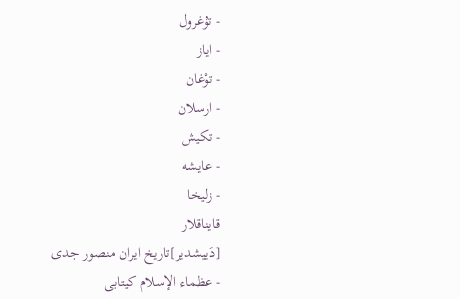- تۇغرول
- ایاز
- توْغان
- ارسلان
- تکیش
- عایشه
- زلیخا
قایناقلار
[دَییشدیر]تاریخ ایران منصور جدی
- عظماء الإسلام کیتابی